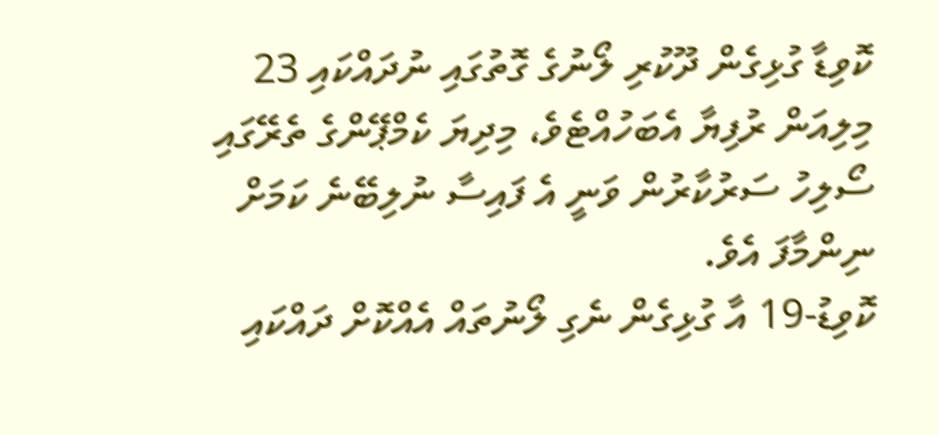ކޮވިޑާ ގުޅިގެން ދޫކުރި ލޯނުގެ ގޮތުގައި ނުދައްކައި 23 މިލިއަން ރުފިޔާ އެބަހުއްޓެވެ، މިދިޔަ ކެމްޕޭންގެ ތެރޭގައި ސޯލިހު ސަރުކާރުން ވަނީ އެ ފައިސާ ނުލިބޭނެ ކަމަށް ނިންމާފަ އެވެ.
ކޮވިޑު-19 އާ ގުޅިގެން ނެގި ލޯނުތައް އެއްކޮށް ދައްކައި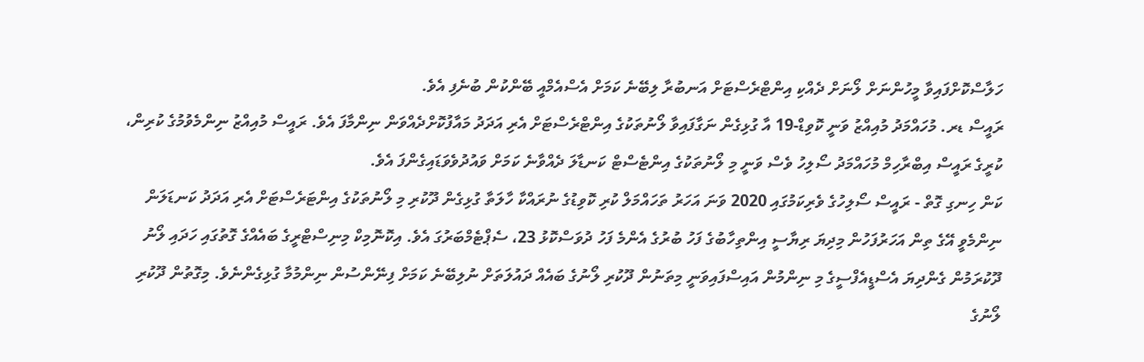ހަލާސްކޮށްފައިވާ މީހުންނަށް ލޯނަށް ދެއްކި އިންޓްރެސްޓަށް އަނބުރާ ލިބޭނެ ކަމަށް އެސްއެމްއީ ބޭންކުން ބުނެފި އެވެ.
ރައީސް ޑރ. މުހައްމަދު މުއިއްޒު ވަނީ ކޮވިޑް-19 އާ ގުޅިގެން ނަގާފައިވާ ލޯނުތަކުގެ އިންޓްރެސްޓަށް އެރި އަދަދު މައާފުކޮށްދެއްވަން ނިންމާފަ އެވެ. ރައީސް މުއިއްޒު ނިންމެވުމުގެ ކުރިން، ކުރީގެ ރައީސް އިބްރާހިމް މުހައްމަދު ސޯލިހު ވެސް ވަނީ މި ލޯނުތަކުގެ އިންޓެސްޓް ކަނޑާލަ ދެއްވާނެ ކަމަށް ވައުދުވެވަޑައިގެންފަ އެވެ.
ކަން ހިނގި ގޮތް - ރައީސް ސޯލިހުގެ ވެރިކަމުގައި 2020 ވަނަ އަހަރު ތަހައްމަލް ކުރި ކޮވިޑުގެ ނުރައްކާ ހާލަތާ ގުޅިގެން ދޫކުރި މި ލޯނުތަކުގެ އިންޓަރެސްޓަށް އެރި އަދަދު ކަނޑަލަން ނިންމެވީ އޭގެ ތިން އަހަރުފަހުން މިދިޔަ ރިޔާސީ އިންތިހާބުގެ ފަހު ބުރުގެ އެންމެ ފަހު ދުވަސްކޮޅު 23، ސެޕްޓެމްބަރުގަ އެވެ. އިކޮނޮމިކް މިނިސްޓްރީގެ ބައެއްގެ ގޮތުގައި ހަދައި ލޯނު ދޫކުރަމުން ގެންދިޔަ އެސްޑީއެފްސީގެ މި ނިންމުން އައިސްފައިވަނީ މިތަނުން ދޫކުރި ލޯނުގެ ބައެއް ދައުލަތަށް ނުލިބޭނެ ކަމަށް ފިނޭންސުން ނިންމުމާ ގުޅިގެންނެވެ. މިގޮތުން ދޫކުރި ލޯނުގެ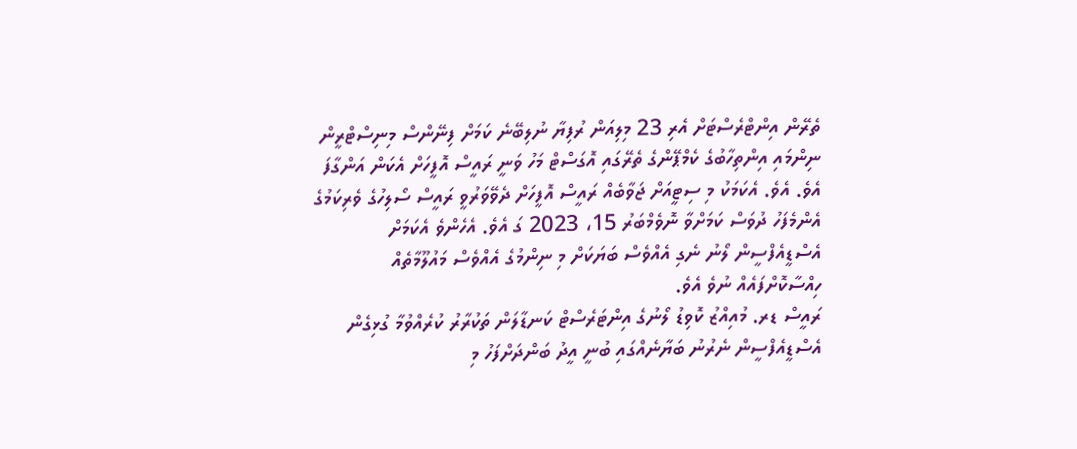ތެރޭން އިންޓްރެސްޓަށް އެރި 23 މިލިއަން ރުފިޔާ ނުލިބޭނެ ކަމަށް ފިނޭންސް މިނިސްޓްރީން ނިންމައި އިންތިހާބުގެ ކެމްޕޭންގެ ތެރޭގައި އޮގަސްޓް މަހު ވަނީ ރައީސް އޮފީހަށް އެކަން އަންގާފަ އެވެ. އެވެ. އެކަމަކު މި ސިޓީއަށް ޖަވާބެއް ރައީސް އޮފީހަށް ދެވޭވަރުވީ ރައީސް ސޯލިހުގެ ވެރިކަމުގެ އެންމެފަހު ދުވަސް ކަމަށްވާ ނޮވެމްބަރު 15، 2023 ގަ އެވެ. އެހެންވެ އެކަމަށް އެސްޑީއެފްސީން ލޯނު ނެގި އެއްވެސް ބަޔަކަށް މި ނިންމުގެ އެއްވެސް މައުލޫމާތެއް ހިއްސާކޮށްފައެއް ނުވެ އެވެ.
ރައީސް ޑރ. މުއިއްޒު ކޮވިޑު ލޯނުގެ އިންޓަރެސްޓް ކަނޑާލަން ތަކުރާރު ކުރެއްވުމާ ގުޅިގެން އެސްޑީއެފްސީން ނެރުނު ބަޔާނެއްގައި ބުނީ އީދު ބަންދަށްފަހު މި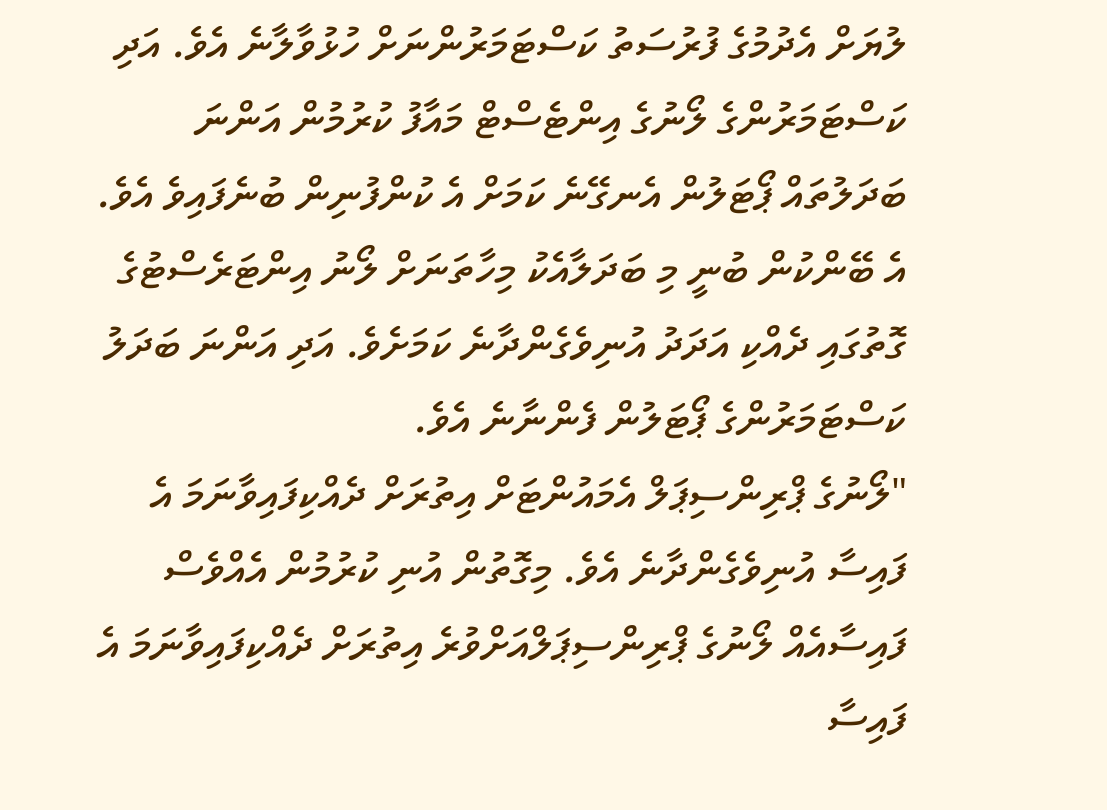ލުޔަށް އެދުމުގެ ފުރުސަތު ކަސްޓަމަރުންނަށް ހުޅުވާލާނެ އެވެ. އަދި ކަސްޓަމަރުންގެ ލޯނުގެ އިންޓެސްޓް މައާފު ކުރުމުން އަންނަ ބަދަލުތައް ޕޯޓަލުން އެނގޭނެ ކަމަށް އެ ކުންފުނިން ބުނެފައިވެ އެވެ.
އެ ބޭންކުން ބުނީ މި ބަދަލާއެކު މިހާތަނަށް ލޯނު އިންޓަރެސްޓުގެ ގޮތުގައި ދެއްކި އަދަދު އުނިވެގެންދާނެ ކަމަށެވެ. އަދި އަންނަ ބަދަލު ކަސްޓަމަރުންގެ ޕޯޓަލުން ފެންނާނެ އެވެ.
"ލޯނުގެ ޕްރިންސިޕަލް އެމައުންޓަށް އިތުރަށް ދެއްކިފައިވާނަމަ އެ ފައިސާ އުނިވެގެންދާނެ އެވެ. މިގޮތުން އުނި ކުރުމުން އެއްވެސް ފައިސާއެއް ލޯނުގެ ޕްރިންސިޕަލްއަށްވުރެ އިތުރަށް ދެއްކިފައިވާނަމަ އެ ފައިސާ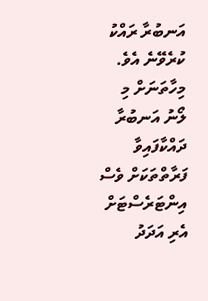އަނބުރާ ރައްކު ކުރެވޭނެ އެވެ. މިހާތަނަށް މި ލޯނު އަނބުރާ ދައްކާފައިވާ ފަރާތްތަކަށް ވެސް އިންޓަރެސްޓަށް އެރި އަދަދު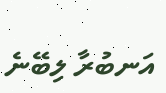އަނބުރާ ލިބޭނެ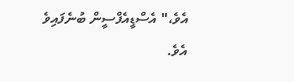އެވެ،" އެސްޑީއެފްސީން ބުނެފައިވެ އެވެ.